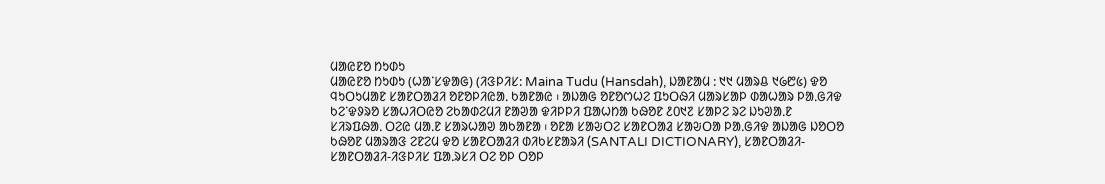ᱢᱟᱭᱱᱚ ᱴᱩᱰᱩ
ᱢᱟᱭᱱᱚ ᱴᱩᱰᱩ (ᱦᱟᱸᱥᱫᱟᱜ) (ᱤᱝᱞᱤᱥ: Maina Tudu (Hansdah), ᱡᱟᱱᱟᱢ : ᱑᱑ ᱢᱟᱨᱪ ᱑᱙᱘᱕) ᱫᱚ ᱧᱩᱛᱩᱢᱟᱱ ᱥᱟᱱᱛᱟᱲᱤ ᱚᱱᱚᱞᱤᱭᱟᱹ ᱠᱟᱱᱟᱭ ᱾ ᱟᱡᱟᱜ ᱚᱱᱚᱬᱦᱮ ᱯᱩᱛᱷᱤ ᱢᱟᱨᱥᱟᱞ ᱰᱟᱦᱟᱨ ᱞᱟᱹᱜᱤᱫ ᱠᱮᱸᱫᱽᱨᱚ ᱥᱟᱦᱤᱛᱭᱚ ᱮᱠᱟᱰᱮᱢᱤ ᱱᱟᱣᱟ ᱫᱤᱞᱞᱤ ᱯᱟᱦᱴᱟ ᱠᱷᱚᱱ ᱒᱐᱑᱗ ᱥᱟᱞᱮ ᱨᱮ ᱡᱩᱣᱟᱹᱱ ᱥᱤᱨᱯᱷᱟᱹ ᱛᱮᱭ ᱢᱟᱹᱱ ᱥᱟᱨᱦᱟᱣ ᱟᱠᱟᱱᱟ ᱾ ᱚᱱᱟ ᱥᱟᱶᱛᱮ ᱥᱟᱱᱛᱟᱲ ᱥᱟᱶᱛᱟ ᱞᱟᱹᱜᱤᱫ ᱟᱡᱟᱜ ᱡᱚᱛᱚ ᱠᱷᱚᱱ ᱢᱟᱨᱟᱝ ᱮᱱᱮᱢ ᱫᱚ ᱥᱟᱱᱛᱟᱲᱤ ᱰᱤᱠᱥᱱᱟᱨᱤ (SANTALI DICTIONARY), ᱥᱟᱱᱛᱟᱲᱤ-ᱥᱟᱱᱛᱟᱲᱤ-ᱤᱝᱞᱤᱥ ᱯᱟᱹᱨᱥᱤ ᱛᱮ ᱚᱞ ᱛᱚᱞ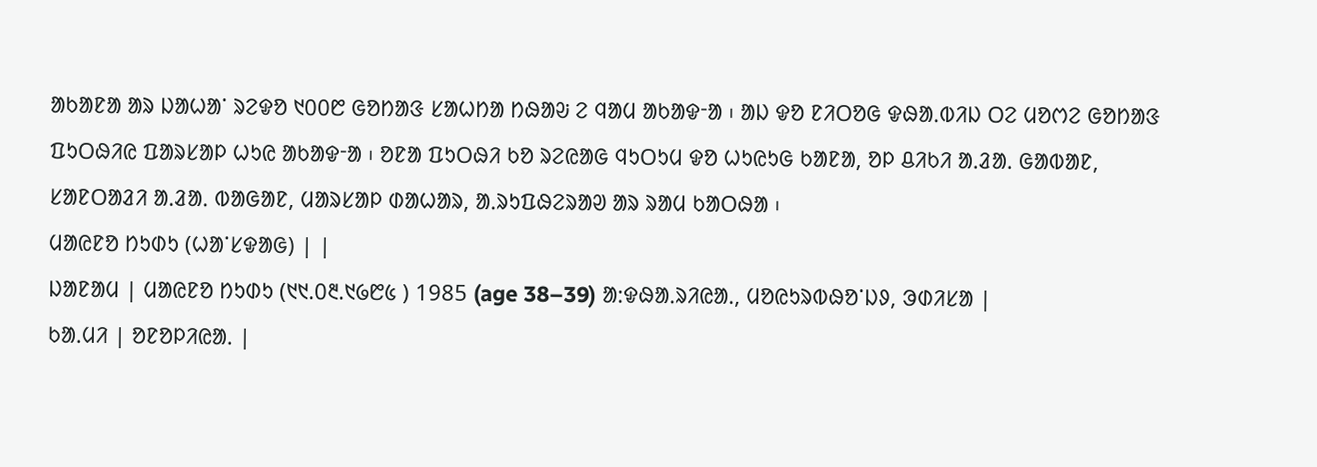ᱟᱠᱟᱱᱟ ᱟᱨ ᱡᱟᱦᱟᱸ ᱨᱮᱫᱚ ᱑᱐᱐᱘ ᱜᱚᱴᱟᱝ ᱥᱟᱦᱴᱟ ᱴᱷᱟᱶ ᱮ ᱧᱟᱢ ᱟᱠᱟᱫᱼᱟ ᱾ ᱟᱡ ᱫᱚ ᱱᱤᱛᱚᱜ ᱫᱷᱟᱹᱵᱤᱡ ᱛᱮ ᱢᱚᱬᱮ ᱜᱚᱴᱟᱝ ᱯᱩᱛᱷᱤᱭ ᱯᱟᱨᱥᱟᱞ ᱦᱩᱭ ᱟᱠᱟᱫᱼᱟ ᱾ ᱚᱱᱟ ᱯᱩᱛᱷᱤ ᱠᱚ ᱨᱮᱭᱟᱜ ᱧᱩᱛᱩᱢ ᱫᱚ ᱦᱩᱭᱩᱜ ᱠᱟᱱᱟ, ᱚᱞ ᱪᱤᱠᱤ ᱟᱹᱲᱟᱹ ᱜᱟᱵᱟᱱ, ᱥᱟᱱᱛᱟᱲᱤ ᱟᱹᱲᱟᱹ ᱵᱟᱜᱟᱱ, ᱢᱟᱨᱥᱟᱞ ᱰᱟᱦᱟᱨ, ᱟᱹᱨᱩᱯᱷᱮᱨᱟᱣ ᱟᱨ ᱨᱟᱢ ᱠᱟᱛᱷᱟ ᱾
ᱢᱟᱭᱱᱚ ᱴᱩᱰᱩ (ᱦᱟᱸᱥᱫᱟᱜ) | |
ᱡᱟᱱᱟᱢ | ᱢᱟᱭᱱᱚ ᱴᱩᱰᱩ (᱑᱑.᱐᱓.᱑᱙᱘᱕ ) 1985 (age 38–39) ᱟᱺᱫᱷᱟᱹᱨᱤᱭᱟᱹ, ᱢᱚᱭᱩᱨᱵᱷᱚᱸᱡᱽ, ᱳᱰᱤᱥᱟ |
ᱠᱟᱹᱢᱤ | ᱚᱱᱚᱞᱤᱭᱟᱹ |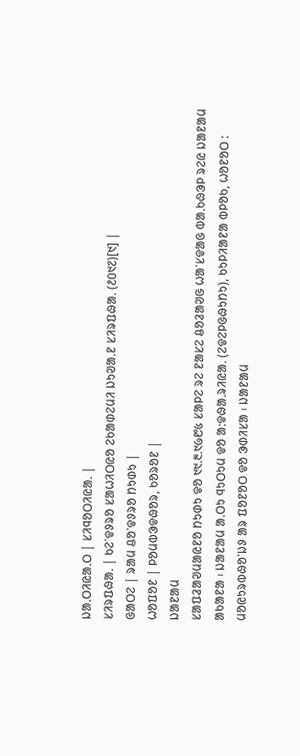ᱡᱟᱹᱛᱤᱭᱟᱹᱛ | ᱥᱤᱧᱚᱛᱤᱭᱟᱹ |
ᱥᱤᱨᱯᱷᱟᱹ | ᱠᱮᱸᱫᱽᱨᱚ ᱥᱟᱦᱤᱛᱭᱚ ᱮᱠᱟᱰᱮᱢᱤ ᱡᱩᱣᱟᱹᱱ ᱥᱤᱨᱯᱷᱟᱹ (᱒᱐᱑᱗)[᱑] |
ᱜᱟᱛᱮ | ᱨᱟᱢ ᱪᱚᱸᱫᱽᱨᱚ ᱴᱩᱰᱩ |
ᱦᱚᱯᱚᱱ | ᱞᱚᱢᱵᱳᱫᱷᱚᱨ, ᱠᱚᱨᱚᱱ |
ᱡᱟᱱᱟᱢ
ᱥᱟᱯᱲᱟᱣᱢᱟᱭᱱᱚ ᱴᱩᱰᱩ ᱫᱚ ᱑᱑.᱓.᱑᱙᱘᱕ ᱥᱟᱞᱮ ᱨᱮ ᱱᱟᱥᱮ ᱪᱚᱲᱟᱣᱜ ᱦᱟᱸᱥᱫᱟᱜ ᱵᱟᱹᱠᱷᱳᱞ ᱨᱮᱭ ᱡᱟᱱᱟᱢ ᱟᱠᱟᱱᱟ ᱾ ᱡᱟᱱᱟᱢ ᱟᱹᱛᱩ ᱧᱩᱛᱩᱢ ᱫᱚ ᱟᱺᱫᱷᱟᱹᱨᱤᱭᱟᱹ (ᱮᱫᱮᱞᱜᱷᱩᱴᱩ), ᱠᱩᱞᱤᱟᱱᱟ ᱵᱞᱚᱠ, ᱦᱚᱱᱚᱛ : ᱢᱚᱭᱩᱨᱵᱷᱚᱸᱡᱽ ᱟᱨ ᱯᱚᱱᱚᱛ ᱫᱚ ᱳᱰᱤᱥᱟ ᱾ ᱡᱟᱱᱟᱢ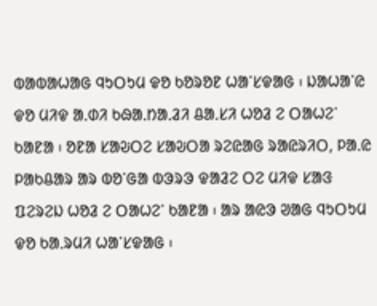ᱵᱟᱵᱟᱦᱟᱜ ᱧᱩᱛᱩᱢ ᱫᱚ ᱠᱚᱨᱚᱱ ᱦᱟᱸᱥᱫᱟᱜ ᱾ ᱡᱟᱦᱟᱸᱭ ᱫᱚ ᱢᱤᱫ ᱟᱹᱰᱤ ᱠᱷᱟᱹᱴᱟᱹᱲᱤ ᱪᱟᱹᱥᱤ ᱦᱚᱲ ᱮ ᱛᱟᱦᱮᱸ ᱠᱟᱱᱟ ᱾ ᱚᱱᱟ ᱥᱟᱶᱛᱮ ᱥᱟᱶᱛᱟ ᱨᱮᱭᱟᱜ ᱨᱟᱭᱨᱤᱛ, ᱞᱟᱹᱭ ᱞᱟᱠᱪᱟᱨ ᱟᱨ ᱵᱚᱸᱜᱟ ᱵᱳᱨᱳ ᱫᱟᱲᱮ ᱛᱮ ᱢᱤᱫ ᱥᱟᱝ ᱯᱮᱨᱮᱡ ᱦᱚᱲ ᱮ ᱛᱟᱦᱮᱸ ᱠᱟᱱᱟ ᱾ ᱟᱨ ᱟᱭᱳ ᱣᱟᱜ ᱧᱩᱛᱩᱢ ᱫᱚ ᱠᱟᱹᱨᱢᱤ ᱦᱟᱸᱥᱫᱟᱜ ᱾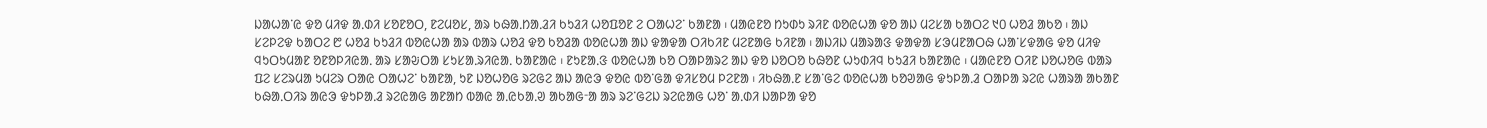ᱡᱟᱦᱟᱸᱭ ᱫᱚ ᱢᱤᱫ ᱟᱹᱰᱤ ᱥᱚᱱᱚᱛ, ᱱᱮᱢᱚᱥ, ᱟᱨ ᱠᱷᱟᱹᱴᱟᱹᱲᱤ ᱠᱩᱲᱤ ᱦᱚᱯᱚᱱ ᱮ ᱛᱟᱦᱮᱸ ᱠᱟᱱᱟ ᱾ ᱢᱟᱭᱱᱚ ᱴᱩᱰᱩ ᱨᱤᱱ ᱵᱚᱭᱦᱟ ᱫᱚ ᱟᱡ ᱢᱮᱥᱟ ᱠᱟᱛᱮ ᱑᱐ ᱦᱚᱲ ᱟᱠᱚ ᱾ ᱟᱡ ᱥᱮᱞᱮᱫ ᱠᱟᱛᱮ ᱘ ᱦᱚᱲ ᱠᱩᱲᱤ ᱵᱚᱭᱦᱟ ᱟᱨ ᱵᱟᱨ ᱦᱚᱲ ᱫᱚ ᱠᱚᱲᱟ ᱵᱚᱭᱦᱟ ᱟᱡ ᱫᱟᱫᱟ ᱛᱤᱠᱤᱱ ᱢᱮᱱᱟᱜ ᱠᱤᱱᱟ ᱾ ᱟᱡᱤᱡ ᱢᱟᱨᱟᱝ ᱫᱟᱫᱟ ᱥᱳᱢᱱᱟᱛᱷ ᱦᱟᱸᱥᱫᱟᱜ ᱫᱚ ᱢᱤᱫ ᱧᱩᱛᱩᱢᱟᱱ ᱚᱱᱚᱞᱤᱭᱟᱹ ᱟᱨ ᱥᱟᱶᱛᱟ ᱥᱩᱥᱟᱹᱨᱤᱭᱟᱹ ᱠᱟᱱᱟᱭ ᱾ ᱱᱩᱱᱟᱹᱝ ᱵᱚᱭᱦᱟ ᱠᱚ ᱛᱟᱞᱟᱨᱮ ᱟᱡ ᱫᱚ ᱡᱚᱛᱚ ᱠᱷᱚᱱ ᱦᱩᱰᱤᱧ ᱠᱩᱲᱤ ᱠᱟᱱᱟᱭ ᱾ ᱢᱟᱭᱱᱚ ᱛᱤᱱ ᱡᱚᱦᱚᱜ ᱵᱟᱨ ᱯᱮ ᱥᱮᱨᱢᱟ ᱩᱢᱮᱨ ᱛᱟᱭ ᱛᱟᱦᱮᱸ ᱠᱟᱱᱟ, ᱩᱱ ᱡᱚᱦᱚᱜ ᱨᱮᱜᱮ ᱟᱡ ᱟᱭᱳ ᱫᱚᱭ ᱵᱚᱸᱜᱟ ᱫᱤᱥᱚᱢ ᱞᱮᱱᱟ ᱾ ᱤᱠᱷᱟᱹᱱ ᱥᱟᱸᱜᱮ ᱵᱚᱭᱦᱟ ᱠᱚᱣᱟᱜ ᱫᱩᱞᱟᱹᱲ ᱛᱟᱞᱟ ᱨᱮᱭ ᱦᱟᱨᱟ ᱟᱠᱟᱱ ᱠᱷᱟᱹᱛᱤᱨ ᱟᱭᱳ ᱫᱩᱞᱟᱹᱲ ᱨᱮᱭᱟᱜ ᱟᱱᱟᱴ ᱵᱟᱭ ᱟᱹᱭᱠᱟᱹᱣ ᱟᱠᱟᱜᱼᱟ ᱟᱨ ᱨᱮᱸᱜᱮᱡ ᱨᱮᱭᱟᱜ ᱦᱚᱸ ᱟᱹᱰᱤ ᱡᱟᱞᱟ ᱫᱚ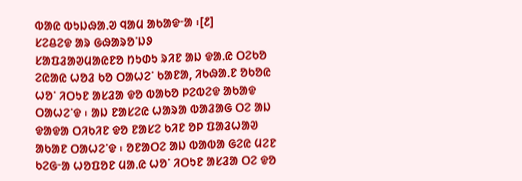ᱵᱟᱭ ᱵᱩᱡᱷᱟᱹᱣ ᱧᱟᱢ ᱟᱠᱟᱫᱼᱟ ᱾[᱒]
ᱥᱮᱪᱮᱫ ᱟᱨ ᱜᱷᱟᱨᱚᱸᱡᱽ
ᱥᱟᱯᱲᱟᱣᱢᱟᱭᱱᱚ ᱴᱩᱰᱩ ᱨᱤᱱ ᱟᱡ ᱫᱟᱹᱭ ᱛᱮᱠᱚ ᱮᱭᱟᱭ ᱦᱚᱲ ᱠᱚ ᱛᱟᱦᱮᱸ ᱠᱟᱱᱟ, ᱤᱠᱷᱟᱹᱱ ᱚᱠᱚᱭ ᱦᱚᱸ ᱤᱛᱩᱱ ᱟᱥᱲᱟ ᱫᱚ ᱵᱟᱠᱚ ᱞᱮᱵᱮᱫ ᱟᱠᱟᱫ ᱛᱟᱦᱮᱸᱫ ᱾ ᱟᱡ ᱱᱟᱥᱮᱭ ᱦᱟᱨᱟ ᱵᱟᱲᱟᱜ ᱛᱮ ᱟᱡ ᱫᱟᱫᱟ ᱛᱤᱠᱤᱱ ᱫᱚ ᱱᱟᱥᱮ ᱠᱤᱱ ᱚᱞ ᱯᱟᱲᱦᱟᱣ ᱟᱠᱟᱱ ᱛᱟᱦᱮᱸᱫ ᱾ ᱚᱱᱟᱛᱮ ᱟᱡ ᱵᱟᱵᱟ ᱜᱮᱭ ᱢᱮᱱ ᱠᱮᱜᱼᱟ ᱦᱚᱯᱚᱱ ᱢᱟᱹᱭ ᱦᱚᱸ ᱤᱛᱩᱱ ᱟᱥᱲᱟ ᱛᱮ ᱫᱚ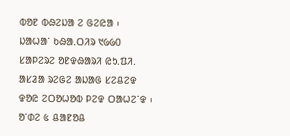ᱵᱚᱱ ᱵᱷᱮᱡᱟ ᱮ ᱜᱮᱭᱟ ᱾
ᱡᱟᱦᱟᱸ ᱠᱷᱟᱹᱛᱤᱨ ᱑᱙᱙᱐ ᱥᱟᱞᱮᱨᱮ ᱚᱱᱫᱷᱟᱨᱤ ᱭᱩ.ᱯᱤ. ᱟᱥᱲᱟ ᱨᱮᱜᱮ ᱟᱡᱟᱜ ᱥᱮᱪᱮᱫ ᱫᱚᱭ ᱮᱛᱚᱦᱚᱵ ᱞᱮᱫ ᱛᱟᱦᱮᱸᱫ ᱾ ᱚᱸᱰᱮ ᱕ ᱪᱟᱱᱚᱪ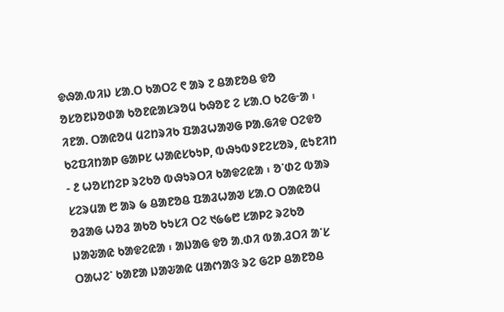ᱫᱷᱟᱹᱵᱤᱡ ᱥᱟᱹᱛ ᱠᱟᱛᱮ ᱖ ᱟᱨ ᱗ ᱪᱟᱱᱚᱪ ᱫᱚ ᱚᱥᱚᱱᱡᱚᱰᱟ ᱠᱚᱱᱭᱟᱥᱨᱚᱢ ᱠᱷᱚᱱ ᱮ ᱥᱟᱹᱛ ᱠᱮᱜᱼᱟ ᱾ ᱤᱱᱟᱹ ᱛᱟᱭᱚᱢ ᱢᱮᱴᱨᱤᱠ ᱯᱟᱲᱦᱟᱣᱜ ᱞᱟᱹᱜᱤᱫ ᱛᱮᱫᱚ ᱠᱮᱯᱤᱴᱟᱞ ᱜᱟᱞᱥ ᱦᱟᱭᱥᱠᱩᱞ, ᱵᱷᱩᱵᱽᱱᱮᱥᱚᱨ, ᱭᱩᱱᱤᱴ - ᱒ ᱦᱚᱥᱴᱮᱞ ᱨᱮᱠᱚ ᱵᱷᱩᱨᱛᱤ ᱠᱟᱫᱮᱭᱟ ᱾ ᱚᱸᱰᱮ ᱵᱟᱨ ᱥᱮᱨᱢᱟ ᱘ ᱟᱨ ᱙ ᱪᱟᱱᱚᱪ ᱯᱟᱲᱦᱟᱣ ᱥᱟᱹᱛ ᱛᱟᱭᱚᱢ ᱚᱲᱟᱜ ᱦᱚᱲ ᱟᱠᱚ ᱠᱩᱥᱤ ᱛᱮ ᱑᱙᱙᱘ ᱥᱟᱞᱮ ᱨᱮᱠᱚ ᱡᱟᱶᱟᱭ ᱠᱟᱫᱮᱭᱟ ᱾ ᱟᱡᱟᱜ ᱫᱚ ᱟᱹᱰᱤ ᱵᱟᱹᱲᱛᱤ ᱟᱸᱥ ᱛᱟᱦᱮᱸ ᱠᱟᱱᱟ ᱡᱟᱶᱟᱭ ᱢᱟᱬᱟᱝ ᱨᱮ ᱜᱮᱞ ᱪᱟᱱᱚᱪ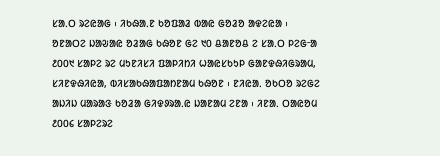ᱥᱟᱹᱛ ᱨᱮᱭᱟᱜ ᱾ ᱤᱠᱷᱟᱹᱱ ᱠᱚᱯᱟᱲ ᱵᱟᱭ ᱜᱚᱲᱚ ᱟᱫᱮᱭᱟ ᱾ ᱚᱱᱟᱛᱮ ᱡᱟᱶᱟᱭ ᱚᱲᱟᱜ ᱠᱷᱚᱱ ᱜᱮ ᱑᱐ ᱪᱟᱱᱚᱪ ᱮ ᱥᱟᱹᱛ ᱞᱮᱜᱼᱟ ᱒᱐᱐᱑ ᱥᱟᱞᱮ ᱨᱮ ᱢᱩᱱᱤᱥᱤ ᱯᱟᱞᱤᱴᱤ ᱦᱟᱭᱥᱠᱩᱞ ᱜᱟᱱᱫᱷᱤᱜᱨᱟᱢ, ᱥᱤᱱᱫᱷᱤᱭᱟ, ᱵᱤᱥᱟᱠᱷᱟᱯᱟᱴᱱᱟᱢ ᱠᱷᱚᱱ ᱾ ᱱᱤᱭᱟᱹ ᱚᱠᱛᱚ ᱨᱮᱜᱮ ᱟᱡᱤᱡ ᱢᱟᱨᱟᱝ ᱠᱚᱲᱟ ᱜᱤᱫᱽᱨᱟᱹᱭ ᱡᱟᱱᱟᱢ ᱮᱱᱟ ᱾ ᱤᱱᱟᱹ ᱛᱟᱭᱚᱢ ᱒᱐᱐᱔ ᱥᱟᱞᱮᱨᱮ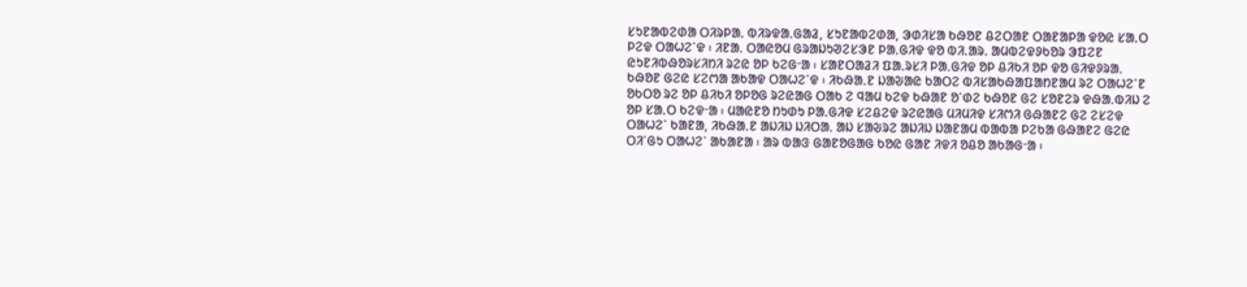ᱥᱩᱱᱟᱵᱮᱰᱟ ᱛᱤᱨᱞᱟᱹ ᱵᱤᱨᱫᱟᱹᱜᱟᱲ, ᱥᱩᱱᱟᱵᱮᱰᱟ, ᱳᱰᱤᱥᱟ ᱠᱷᱚᱱ ᱪᱮᱛᱟᱱ ᱛᱟᱱᱟᱞᱟ ᱫᱚᱭ ᱥᱟᱹᱛ ᱞᱮᱫ ᱛᱟᱦᱮᱸᱫ ᱾ ᱤᱱᱟᱹ ᱛᱟᱭᱚᱢ ᱜᱨᱟᱡᱩᱣᱮᱥᱳᱱ ᱞᱟᱹᱜᱤᱫ ᱫᱚ ᱵᱤ.ᱟᱨ. ᱟᱢᱵᱮᱫᱽᱠᱚᱨ ᱳᱯᱮᱱ ᱭᱩᱱᱤᱵᱷᱚᱨᱥᱤᱴᱤ ᱨᱮᱭ ᱚᱞ ᱠᱮᱜᱼᱟ ᱾ ᱥᱟᱱᱛᱟᱲᱤ ᱯᱟᱹᱨᱥᱤ ᱞᱟᱹᱜᱤᱫ ᱚᱞ ᱪᱤᱠᱤ ᱚᱞ ᱫᱚ ᱜᱤᱫᱽᱨᱟᱹ ᱠᱷᱚᱱ ᱜᱮᱭ ᱥᱮᱬᱟ ᱟᱠᱟᱫ ᱛᱟᱦᱮᱸᱫ ᱾ ᱤᱠᱷᱟᱹᱱ ᱡᱟᱶᱟᱭ ᱠᱟᱛᱮ ᱵᱤᱥᱟᱠᱷᱟᱯᱟᱴᱱᱟᱢ ᱨᱮ ᱛᱟᱦᱮᱸᱱ ᱚᱠᱛᱚ ᱨᱮ ᱚᱞ ᱪᱤᱠᱤ ᱚᱞᱚᱜ ᱨᱮᱭᱟᱜ ᱛᱟᱠ ᱮ ᱧᱟᱢ ᱠᱮᱫ ᱠᱷᱟᱱ ᱚᱸᱰᱮ ᱠᱷᱚᱱ ᱜᱮ ᱥᱚᱱᱮᱨ ᱫᱷᱟᱹᱵᱤᱡ ᱮ ᱚᱞ ᱥᱟᱹᱛ ᱠᱮᱫᱼᱟ ᱾ ᱢᱟᱭᱱᱚ ᱴᱩᱰᱩ ᱞᱟᱹᱜᱤᱫ ᱥᱮᱪᱮᱫ ᱨᱮᱭᱟᱜ ᱢᱤᱢᱤᱫ ᱥᱤᱬᱤ ᱜᱷᱟᱱᱮ ᱜᱮ ᱮᱥᱮᱫ ᱛᱟᱦᱮᱸ ᱠᱟᱱᱟ, ᱤᱠᱷᱟᱹᱱ ᱟᱡᱤᱡ ᱡᱤᱛᱟᱹ ᱟᱡ ᱥᱟᱶᱨᱮ ᱟᱡᱤᱡ ᱡᱟᱱᱟᱢ ᱵᱟᱵᱟ ᱞᱮᱠᱟ ᱜᱷᱟᱱᱮ ᱜᱮᱭ ᱛᱤᱸᱜᱩ ᱛᱟᱦᱮᱸ ᱟᱠᱟᱱᱟ ᱾ ᱟᱨ ᱵᱟᱝ ᱜᱟᱱᱚᱜᱟᱜ ᱠᱚᱭ ᱜᱟᱱ ᱤᱫᱤ ᱚᱪᱚ ᱟᱠᱟᱜᱼᱟ ᱾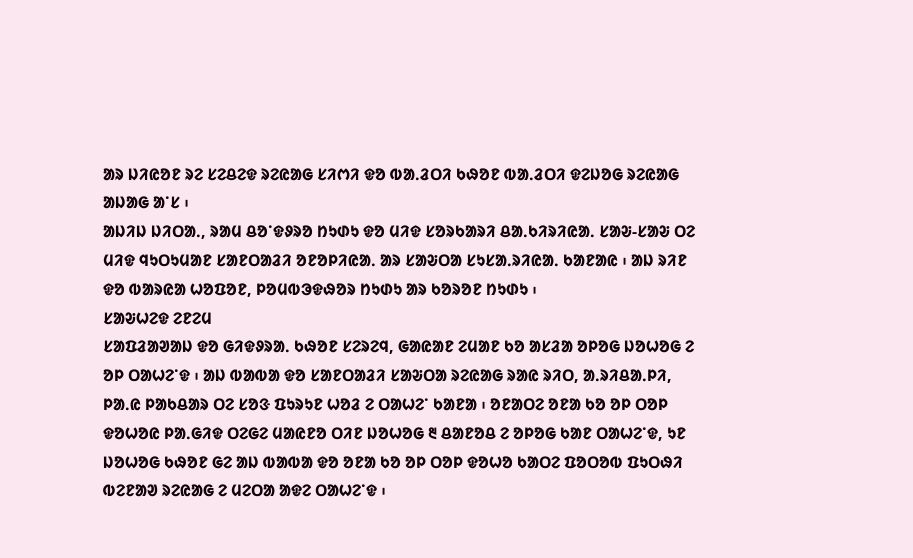ᱟᱨ ᱡᱤᱭᱚᱱ ᱨᱮ ᱥᱮᱪᱮᱫ ᱨᱮᱭᱟᱜ ᱥᱤᱬᱤ ᱫᱚ ᱵᱟᱹᱲᱛᱤ ᱠᱷᱚᱱ ᱵᱟᱹᱲᱛᱤ ᱫᱮᱡᱚᱜ ᱨᱮᱭᱟᱜ ᱟᱡᱟᱜ ᱟᱸᱥ ᱾
ᱟᱡᱤᱡ ᱡᱤᱛᱟᱹ, ᱨᱟᱢ ᱪᱚᱸᱫᱽᱨᱚ ᱴᱩᱰᱩ ᱫᱚ ᱢᱤᱫ ᱥᱚᱨᱠᱟᱨᱤ ᱪᱟᱹᱠᱤᱨᱤᱭᱟᱹ ᱥᱟᱶ-ᱥᱟᱶ ᱛᱮ ᱢᱤᱫ ᱧᱩᱛᱩᱢᱟᱱ ᱥᱟᱱᱛᱟᱲᱤ ᱚᱱᱚᱞᱤᱭᱟᱹ ᱟᱨ ᱥᱟᱶᱛᱟ ᱥᱩᱥᱟᱹᱨᱤᱭᱟᱹ ᱠᱟᱱᱟᱭ ᱾ ᱟᱡ ᱨᱤᱱ ᱫᱚ ᱵᱟᱨᱭᱟ ᱦᱚᱯᱚᱱ, ᱞᱚᱢᱵᱳᱫᱷᱚᱨ ᱴᱩᱰᱩ ᱟᱨ ᱠᱚᱨᱚᱱ ᱴᱩᱰᱩ ᱾
ᱥᱟᱶᱦᱮᱫ ᱮᱱᱮᱢ
ᱥᱟᱯᱲᱟᱣᱟᱡ ᱫᱚ ᱜᱤᱫᱽᱨᱟᱹ ᱠᱷᱚᱱ ᱥᱮᱨᱮᱧ, ᱜᱟᱭᱟᱱ ᱮᱢᱟᱱ ᱠᱚ ᱟᱥᱲᱟ ᱚᱞᱚᱜ ᱡᱚᱦᱚᱜ ᱮ ᱚᱞ ᱛᱟᱦᱮᱸᱫ ᱾ ᱟᱡ ᱵᱟᱵᱟ ᱫᱚ ᱥᱟᱱᱛᱟᱲᱤ ᱥᱟᱶᱛᱟ ᱨᱮᱭᱟᱜ ᱨᱟᱭ ᱨᱤᱛ, ᱟᱹᱨᱤᱪᱟᱹᱞᱤ, ᱞᱟᱹᱭ ᱞᱟᱠᱪᱟᱨ ᱛᱮ ᱥᱚᱝ ᱯᱩᱨᱩᱱ ᱦᱚᱲ ᱮ ᱛᱟᱦᱮᱸ ᱠᱟᱱᱟ ᱾ ᱚᱱᱟᱛᱮ ᱚᱱᱟ ᱠᱚ ᱚᱞ ᱛᱚᱞ ᱫᱚᱦᱚᱭ ᱞᱟᱹᱜᱤᱫ ᱛᱮᱜᱮ ᱢᱟᱭᱱᱚ ᱛᱤᱱ ᱡᱚᱦᱚᱜ ᱓ ᱪᱟᱱᱚᱪ ᱮ ᱚᱞᱚᱜ ᱠᱟᱱ ᱛᱟᱦᱮᱸᱫ, ᱩᱱ ᱡᱚᱦᱚᱜ ᱠᱷᱚᱱ ᱜᱮ ᱟᱡ ᱵᱟᱵᱟ ᱫᱚ ᱚᱱᱟ ᱠᱚ ᱚᱞ ᱛᱚᱞ ᱫᱚᱦᱚ ᱠᱟᱛᱮ ᱯᱚᱛᱚᱵ ᱯᱩᱛᱷᱤ ᱵᱮᱱᱟᱣ ᱨᱮᱭᱟᱜ ᱮ ᱢᱮᱛᱟ ᱟᱫᱮ ᱛᱟᱦᱮᱸᱫ ᱾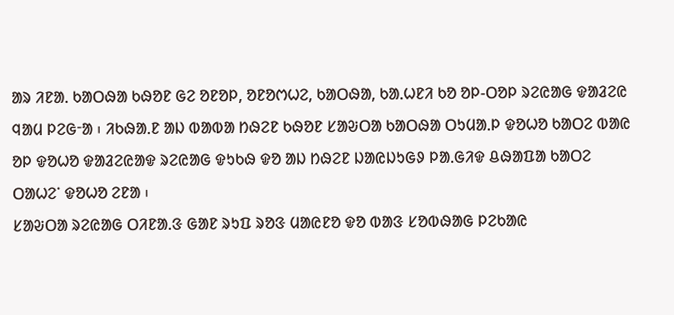ᱟᱨ ᱤᱱᱟᱹ ᱠᱟᱛᱷᱟ ᱠᱷᱚᱱ ᱜᱮ ᱚᱱᱚᱞ, ᱚᱱᱚᱬᱦᱮ, ᱠᱟᱛᱷᱟ, ᱠᱟᱹᱦᱱᱤ ᱠᱚ ᱚᱞ-ᱛᱚᱞ ᱨᱮᱭᱟᱜ ᱫᱟᱲᱮᱭ ᱧᱟᱢ ᱞᱮᱜᱼᱟ ᱾ ᱤᱠᱷᱟᱹᱱ ᱟᱡ ᱵᱟᱵᱟ ᱴᱷᱮᱱ ᱠᱷᱚᱱ ᱥᱟᱶᱛᱟ ᱠᱟᱛᱷᱟ ᱛᱩᱢᱟᱹᱞ ᱫᱚᱦᱚ ᱠᱟᱛᱮ ᱵᱟᱭ ᱚᱞ ᱫᱚᱦᱚ ᱫᱟᱲᱮᱭᱟᱫ ᱨᱮᱭᱟᱜ ᱫᱩᱠᱷ ᱫᱚ ᱟᱡ ᱴᱷᱮᱱ ᱡᱟᱭᱡᱩᱜᱽ ᱞᱟᱹᱜᱤᱫ ᱪᱷᱟᱯᱟ ᱠᱟᱛᱮ ᱛᱟᱦᱮᱸ ᱫᱚᱦᱚ ᱮᱱᱟ ᱾
ᱥᱟᱶᱛᱟ ᱨᱮᱭᱟᱜ ᱛᱤᱱᱟᱹᱝ ᱜᱟᱱ ᱨᱩᱯ ᱨᱚᱝ ᱢᱟᱭᱱᱚ ᱫᱚ ᱵᱟᱝ ᱥᱚᱵᱷᱟᱜ ᱞᱮᱠᱟᱭ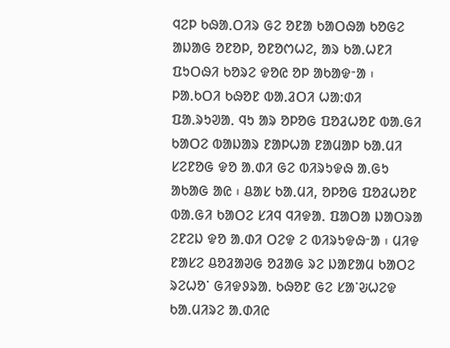ᱧᱮᱞ ᱠᱷᱟᱹᱛᱤᱨ ᱜᱮ ᱚᱱᱟ ᱠᱟᱛᱷᱟ ᱠᱚᱜᱮ ᱟᱡᱟᱜ ᱚᱱᱚᱞ, ᱚᱱᱚᱬᱦᱮ, ᱟᱨ ᱠᱟᱹᱦᱱᱤ ᱯᱩᱛᱷᱤ ᱠᱚᱨᱮ ᱫᱚᱭ ᱚᱞ ᱟᱠᱟᱫᱼᱟ ᱾ ᱞᱟᱹᱠᱛᱤ ᱠᱷᱚᱱ ᱵᱟᱹᱲᱛᱤ ᱦᱟᱺᱰᱤ ᱯᱟᱹᱨᱩᱣᱟᱹ ᱧᱩ ᱟᱨ ᱚᱞᱚᱜ ᱯᱚᱲᱦᱚᱱ ᱵᱟᱹᱜᱤ ᱠᱟᱛᱮ ᱵᱟᱡᱟᱨ ᱱᱟᱞᱦᱟ ᱱᱟᱢᱟᱞ ᱠᱟᱹᱢᱤ ᱥᱮᱱᱚᱜ ᱫᱚ ᱟᱹᱰᱤ ᱜᱮ ᱵᱤᱨᱩᱫᱷ ᱟᱹᱜᱩ ᱟᱠᱟᱜ ᱟᱭ ᱾ ᱪᱟᱥ ᱠᱟᱹᱢᱤ, ᱚᱞᱚᱜ ᱯᱚᱲᱦᱚᱱ ᱵᱟᱹᱜᱤ ᱠᱟᱛᱮ ᱥᱤᱧ ᱧᱤᱫᱟᱹ ᱯᱟᱛᱟ ᱡᱟᱛᱨᱟ ᱮᱱᱮᱡ ᱫᱚ ᱟᱹᱰᱤ ᱛᱮᱫ ᱮ ᱵᱤᱨᱩᱫᱷᱼᱟ ᱾ ᱢᱤᱫ ᱱᱟᱥᱮ ᱪᱚᱲᱟᱣᱜ ᱚᱲᱟᱜ ᱨᱮ ᱡᱟᱱᱟᱢ ᱠᱟᱛᱮ ᱨᱮᱦᱚᱸ ᱜᱤᱫᱽᱨᱟᱹ ᱠᱷᱚᱱ ᱜᱮ ᱥᱟᱸᱶᱦᱮᱫ ᱠᱟᱹᱢᱤᱨᱮ ᱟᱹᱰᱤᱭ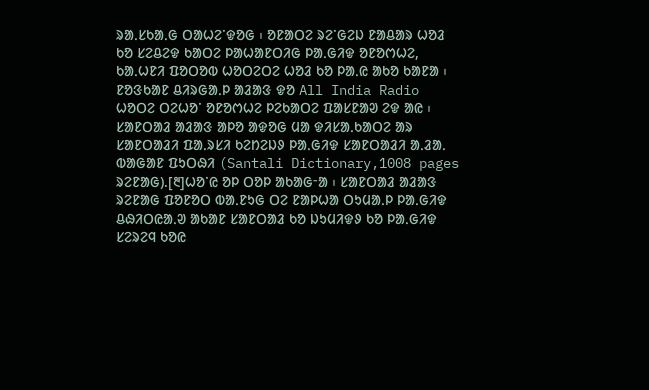ᱨᱟᱹᱥᱠᱟᱹᱜ ᱛᱟᱦᱮᱸᱫᱚᱜ ᱾ ᱚᱱᱟᱛᱮ ᱨᱮᱸᱜᱮᱡ ᱱᱟᱪᱟᱨ ᱦᱚᱲ ᱠᱚ ᱥᱮᱪᱮᱫ ᱠᱟᱛᱮ ᱞᱟᱦᱟᱱᱛᱤᱜ ᱞᱟᱹᱜᱤᱫ ᱚᱱᱚᱬᱦᱮ, ᱠᱟᱹᱦᱱᱤ ᱯᱚᱛᱚᱵ ᱦᱚᱛᱮᱛᱮ ᱦᱚᱲ ᱠᱚ ᱞᱟᱹᱭ ᱟᱠᱚ ᱠᱟᱱᱟ ᱾
ᱱᱚᱝᱠᱟᱱ ᱪᱤᱨᱜᱟᱹᱞ ᱟᱲᱟᱝ ᱫᱚ All India Radio ᱦᱚᱛᱮ ᱛᱮᱦᱚᱸ ᱚᱱᱚᱬᱦᱮ ᱞᱮᱠᱟᱛᱮ ᱯᱟᱥᱱᱟᱣ ᱮᱫ ᱟᱭ ᱾ ᱥᱟᱱᱛᱟᱲ ᱟᱲᱟᱝ ᱟᱞᱚ ᱟᱫᱚᱜ ᱢᱟ ᱫᱤᱥᱟᱹᱠᱟᱛᱮ ᱟᱨ ᱥᱟᱱᱛᱟᱲᱤ ᱯᱟᱹᱨᱥᱤ ᱠᱮᱴᱮᱡᱽ ᱞᱟᱹᱜᱤᱫ ᱥᱟᱱᱛᱟᱲᱤ ᱟᱹᱲᱟᱹ ᱵᱟᱜᱟᱱ ᱯᱩᱛᱷᱤ (Santali Dictionary,1008 pages ᱨᱮᱱᱟᱜ).[᱓]ᱦᱚᱸᱭ ᱚᱞ ᱛᱚᱞ ᱟᱠᱟᱜᱼᱟ ᱾ ᱥᱟᱱᱛᱟᱲ ᱟᱲᱟᱝ ᱨᱮᱱᱟᱜ ᱯᱚᱱᱚᱛ ᱵᱟᱹᱱᱩᱜ ᱛᱮ ᱱᱟᱞᱦᱟ ᱛᱩᱢᱟᱹᱞ ᱞᱟᱹᱜᱤᱫ ᱪᱷᱤᱛᱭᱟᱹᱣ ᱟᱠᱟᱱ ᱥᱟᱱᱛᱟᱲ ᱠᱚ ᱡᱩᱢᱤᱫᱽ ᱠᱚ ᱞᱟᱹᱜᱤᱫ ᱥᱮᱨᱮᱧ ᱠᱚᱭ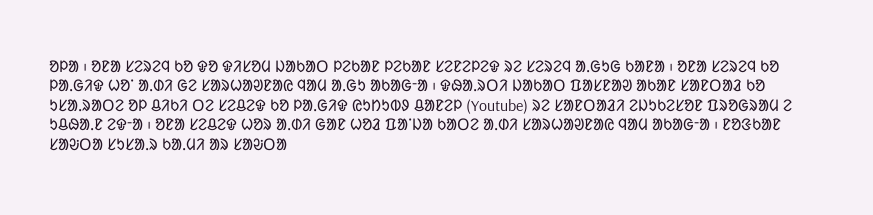ᱚᱞᱟ ᱾ ᱚᱱᱟ ᱥᱮᱨᱮᱧ ᱠᱚ ᱫᱚ ᱫᱤᱥᱚᱢ ᱡᱟᱠᱟᱛ ᱞᱮᱠᱟᱱ ᱞᱮᱠᱟᱱ ᱥᱮᱱᱮᱞᱮᱫ ᱨᱮ ᱥᱮᱨᱮᱧ ᱟᱹᱜᱩᱜ ᱠᱟᱱᱟ ᱾ ᱚᱱᱟ ᱥᱮᱨᱮᱧ ᱠᱚ ᱞᱟᱹᱜᱤᱫ ᱦᱚᱸ ᱟᱹᱰᱤ ᱜᱮ ᱥᱟᱨᱦᱟᱣᱱᱟᱭ ᱧᱟᱢ ᱟᱹᱜᱩ ᱟᱠᱟᱜᱼᱟ ᱾ ᱫᱷᱟᱹᱨᱛᱤ ᱡᱟᱠᱟᱛ ᱯᱟᱥᱱᱟᱣ ᱟᱠᱟᱱ ᱥᱟᱱᱛᱟᱲ ᱠᱚ ᱩᱥᱟᱹᱨᱟᱛᱮ ᱚᱞ ᱪᱤᱠᱤ ᱛᱮ ᱥᱮᱪᱮᱫ ᱠᱚ ᱞᱟᱹᱜᱤᱫ ᱭᱩᱴᱩᱵᱽ ᱪᱟᱱᱮᱞ (Youtube) ᱨᱮ ᱥᱟᱱᱛᱟᱲᱤ ᱮᱡᱩᱠᱮᱥᱚᱱ ᱯᱨᱚᱜᱨᱟᱢ ᱮ ᱩᱪᱷᱟᱹᱱ ᱮᱫᱼᱟ ᱾ ᱚᱱᱟ ᱥᱮᱪᱮᱫ ᱦᱚᱨ ᱟᱹᱰᱤ ᱜᱟᱱ ᱦᱚᱲ ᱯᱟᱸᱡᱟ ᱠᱟᱛᱮ ᱟᱹᱰᱤ ᱥᱟᱨᱦᱟᱣᱱᱟᱭ ᱧᱟᱢ ᱟᱠᱟᱜᱼᱟ ᱾ ᱱᱚᱝᱠᱟᱱ ᱥᱟᱶᱛᱟ ᱥᱩᱥᱟᱹᱨ ᱠᱟᱹᱢᱤ ᱟᱨ ᱥᱟᱶᱛᱟ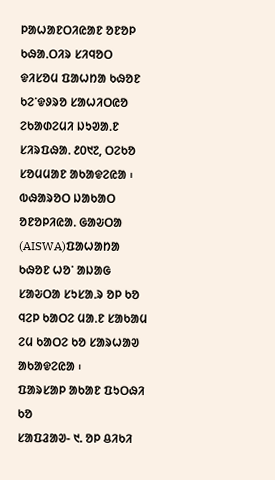ᱞᱟᱦᱟᱱᱛᱤᱭᱟᱱ ᱚᱱᱚᱞ ᱠᱷᱟᱹᱛᱤᱨ ᱥᱤᱧᱚᱛ ᱫᱤᱥᱚᱢ ᱯᱟᱦᱴᱟ ᱠᱷᱚᱱ ᱠᱮᱸᱫᱽᱨᱚ ᱥᱟᱦᱤᱛᱭᱚ ᱮᱠᱟᱰᱮᱢᱤ ᱡᱩᱣᱟᱹᱱ ᱥᱤᱨᱯᱷᱟᱹ ᱒᱐᱑᱗, ᱛᱮᱠᱚ ᱥᱚᱢᱢᱟᱱ ᱟᱠᱟᱫᱮᱭᱟ ᱾ ᱵᱷᱟᱨᱚᱛ ᱡᱟᱠᱟᱛ ᱚᱱᱚᱞᱤᱭᱟᱹ ᱜᱟᱶᱛᱟ (AISWA)ᱯᱟᱦᱟᱴᱟ ᱠᱷᱚᱱ ᱦᱚᱸ ᱟᱡᱟᱜ ᱥᱟᱶᱛᱟ ᱥᱩᱥᱟᱹᱨ ᱚᱞ ᱠᱚ ᱧᱮᱞ ᱠᱟᱛᱮ ᱢᱟᱹᱱ ᱥᱟᱠᱟᱢ ᱮᱢ ᱠᱟᱛᱮ ᱠᱚ ᱥᱟᱨᱦᱟᱣ ᱟᱠᱟᱫᱮᱭᱟ ᱾
ᱯᱟᱨᱥᱟᱞ ᱟᱠᱟᱱ ᱯᱩᱛᱷᱤ ᱠᱚ
ᱥᱟᱯᱲᱟᱣ- ᱑. ᱚᱞ ᱪᱤᱠᱤ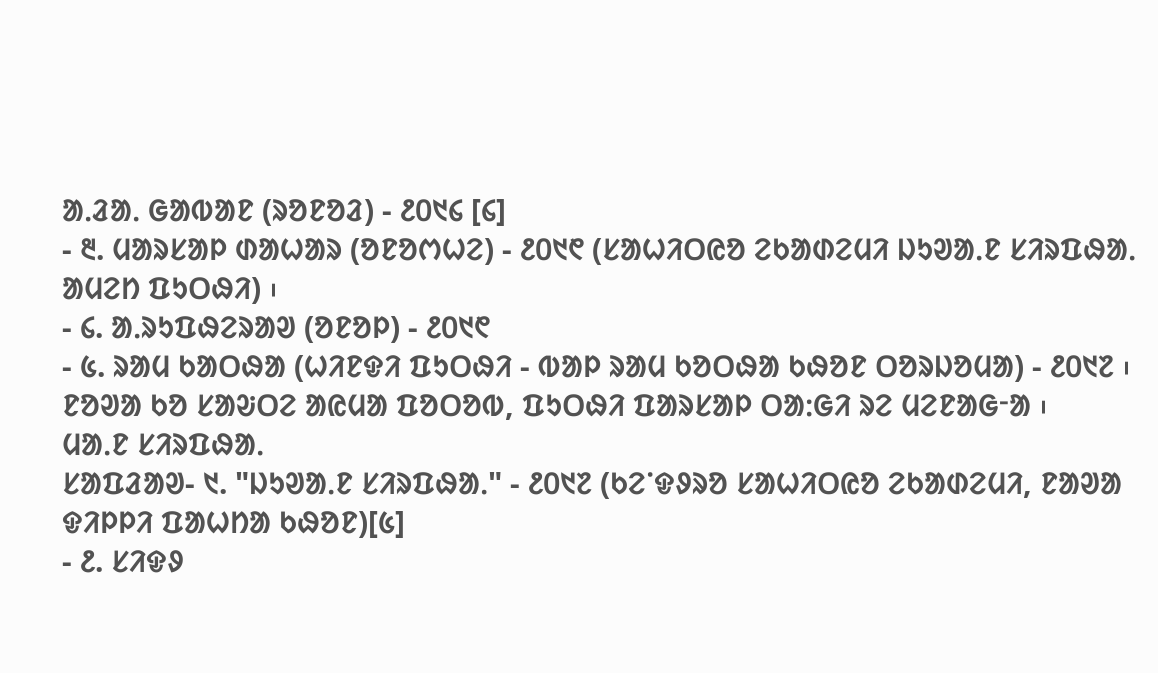ᱟᱹᱲᱟᱹ ᱜᱟᱵᱟᱱ (ᱨᱚᱱᱚᱲ) - ᱒᱐᱑᱔ [᱔]
- ᱓. ᱢᱟᱨᱥᱟᱞ ᱰᱟᱦᱟᱨ (ᱚᱱᱚᱬᱦᱮ) - ᱒᱐᱑᱖ (ᱥᱟᱦᱤᱛᱭᱚ ᱮᱠᱟᱰᱮᱢᱤ ᱡᱩᱣᱟᱹᱱ ᱥᱤᱨᱯᱷᱟᱹ ᱟᱢᱮᱴ ᱯᱩᱛᱷᱤ) ᱾
- ᱔. ᱟᱹᱨᱩᱯᱷᱮᱨᱟᱣ (ᱚᱱᱚᱞ) - ᱒᱐᱑᱖
- ᱕. ᱨᱟᱢ ᱠᱟᱛᱷᱟ (ᱦᱤᱱᱫᱤ ᱯᱩᱛᱷᱤ - ᱵᱟᱞ ᱨᱟᱢ ᱠᱚᱛᱷᱟ ᱠᱷᱚᱱ ᱛᱚᱨᱡᱚᱢᱟ) - ᱒᱐᱑᱗ ᱾
ᱱᱚᱣᱟ ᱠᱚ ᱥᱟᱶᱛᱮ ᱟᱭᱢᱟ ᱯᱚᱛᱚᱵ, ᱯᱩᱛᱷᱤ ᱯᱟᱨᱥᱟᱞ ᱛᱟᱺᱜᱤ ᱨᱮ ᱢᱮᱱᱟᱜᱼᱟ ᱾
ᱢᱟᱹᱱ ᱥᱤᱨᱯᱷᱟᱹ
ᱥᱟᱯᱲᱟᱣ- ᱑. "ᱡᱩᱣᱟᱹᱱ ᱥᱤᱨᱯᱷᱟᱹ" - ᱒᱐᱑᱗ (ᱠᱮᱸᱫᱽᱨᱚ ᱥᱟᱦᱤᱛᱭᱚ ᱮᱠᱟᱰᱮᱢᱤ, ᱱᱟᱣᱟ ᱫᱤᱞᱞᱤ ᱯᱟᱦᱴᱟ ᱠᱷᱚᱱ)[᱕]
- ᱒. ᱥᱤᱫᱽ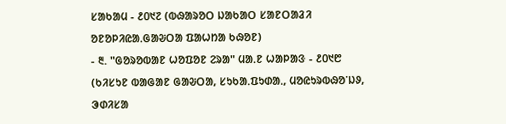ᱥᱟᱠᱟᱢ - ᱒᱐᱑᱗ (ᱵᱷᱟᱨᱚᱛ ᱡᱟᱠᱟᱛ ᱥᱟᱱᱛᱟᱲᱤ ᱚᱱᱚᱞᱤᱭᱟᱹᱜᱟᱶᱛᱟ ᱯᱟᱦᱴᱟ ᱠᱷᱚᱱ)
- ᱓. "ᱜᱚᱨᱚᱵᱟᱱ ᱦᱚᱯᱚᱱ ᱮᱨᱟ" ᱢᱟᱹᱱ ᱦᱟᱞᱟᱝ - ᱒᱐᱑᱘ (ᱠᱤᱥᱩᱱ ᱵᱟᱜᱟᱱ ᱜᱟᱶᱛᱟ, ᱥᱩᱠᱟᱹᱯᱩᱰᱟᱹ, ᱢᱚᱭᱩᱨᱵᱷᱚᱸᱡᱽ, ᱳᱰᱤᱥᱟ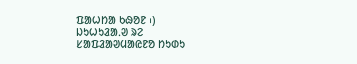ᱯᱟᱦᱴᱟ ᱠᱷᱚᱱ ᱾)
ᱡᱩᱦᱩᱲᱟᱹᱣ ᱨᱮ
ᱥᱟᱯᱲᱟᱣᱢᱟᱭᱱᱚ ᱴᱩᱰᱩ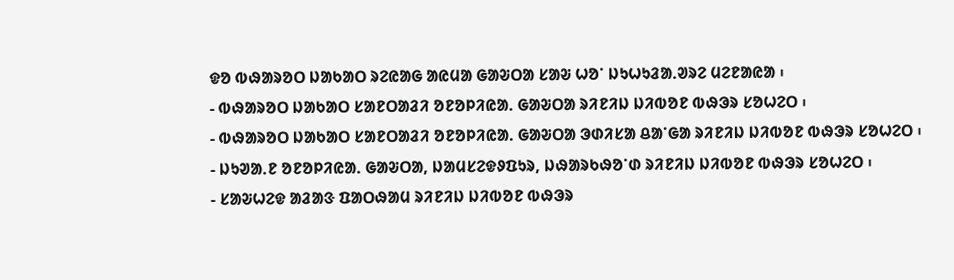ᱫᱚ ᱵᱷᱟᱨᱚᱛ ᱡᱟᱠᱟᱛ ᱨᱮᱭᱟᱜ ᱟᱭᱢᱟ ᱜᱟᱶᱛᱟ ᱥᱟᱶ ᱦᱚᱸ ᱡᱩᱦᱩᱲᱟᱹᱣᱨᱮ ᱢᱮᱱᱟᱭᱟ ᱾
- ᱵᱷᱟᱨᱚᱛ ᱡᱟᱠᱟᱛ ᱥᱟᱱᱛᱟᱲᱤ ᱚᱱᱚᱞᱤᱭᱟᱹ ᱜᱟᱶᱛᱟ ᱨᱤᱱᱤᱡ ᱡᱤᱵᱚᱱ ᱵᱷᱳᱨ ᱥᱚᱦᱮᱛ ᱾
- ᱵᱷᱟᱨᱚᱛ ᱡᱟᱠᱟᱛ ᱥᱟᱱᱛᱟᱲᱤ ᱚᱱᱚᱞᱤᱭᱟᱹ ᱜᱟᱶᱛᱟ ᱳᱰᱤᱥᱟ ᱪᱟᱸᱜᱟ ᱨᱤᱱᱤᱡ ᱡᱤᱵᱚᱱ ᱵᱷᱳᱨ ᱥᱚᱦᱮᱛ ᱾
- ᱡᱩᱣᱟᱹᱱ ᱚᱱᱚᱞᱤᱭᱟᱹ ᱜᱟᱶᱛᱟ, ᱡᱟᱢᱥᱮᱫᱽᱯᱩᱨ, ᱡᱷᱟᱨᱠᱷᱚᱸᱰ ᱨᱤᱱᱤᱡ ᱡᱤᱵᱚᱱ ᱵᱷᱳᱨ ᱥᱚᱦᱮᱛ ᱾
- ᱥᱟᱶᱦᱮᱫ ᱟᱲᱟᱝ ᱯᱟᱛᱷᱟᱢ ᱨᱤᱱᱤᱡ ᱡᱤᱵᱚᱱ ᱵᱷᱳᱨ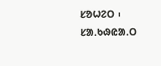ᱥᱚᱦᱮᱛ ᱾
ᱥᱟᱹᱠᱷᱭᱟᱹᱛ